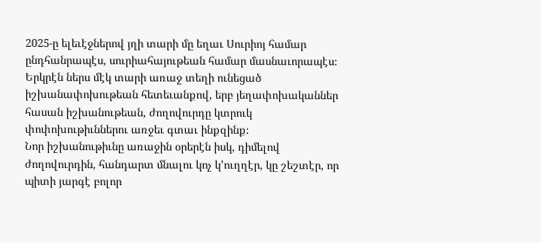2025-ը ելեւէջներով յղի տարի մը եղաւ Սուրիոյ համար ընդհանրապէս, սուրիահայութեան համար մասնաւորապէս։
Երկրէն ներս մէկ տարի առաջ տեղի ունեցած իշխանափոխութեան հետեւանքով, երբ յեղափոխականներ հասան իշխանութեան, ժողովուրդը կտրուկ փոփոխութիւններու առջեւ գտաւ ինքզինք։
Նոր իշխանութիւնը առաջին օրերէն իսկ, դիմելով ժողովուրդին, հանդարտ մնալու կոչ կ’ուղղէր, կը շեշտէր, որ պիտի յարգէ բոլոր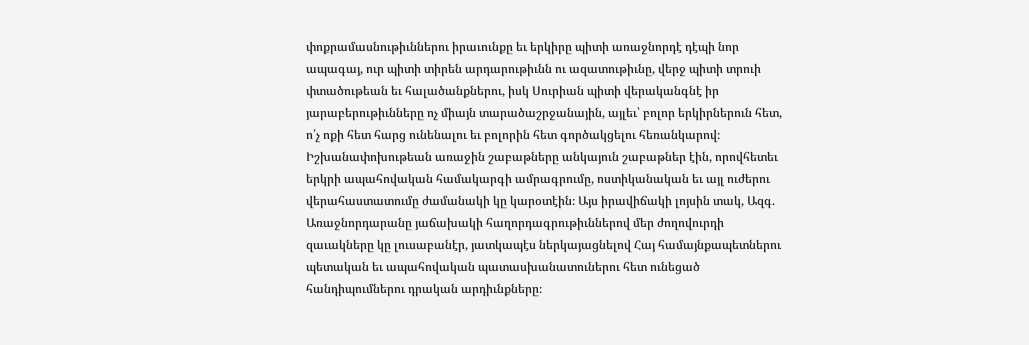փոքրամասնութիւններու իրաւունքը եւ երկիրը պիտի առաջնորդէ դէպի նոր ապագայ, ուր պիտի տիրեն արդարութիւնն ու ազատութիւնը, վերջ պիտի տրուի փտածութեան եւ հալածանքներու, իսկ Սուրիան պիտի վերականգնէ իր յարաբերութիւնները ոչ միայն տարածաշրջանային, այլեւ՝ բոլոր երկիրներուն հետ, ո՛չ ոքի հետ հարց ունենալու եւ բոլորին հետ գործակցելու հեռանկարով։
Իշխանափոխութեան առաջին շաբաթները անկայուն շաբաթներ էին, որովհետեւ երկրի ապահովական համակարգի ամրագրումը, ոստիկանական եւ այլ ուժերու վերահաստատումը ժամանակի կը կարօտէին։ Այս իրավիճակի լոյսին տակ, Ազգ. Առաջնորդարանը յաճախակի հաղորդագրութիւններով մեր ժողովուրդի զաւակները կը լուսաբանէր, յատկապէս ներկայացնելով Հայ համայնքապետներու պետական եւ ապահովական պատասխանատուներու հետ ունեցած հանդիպումներու դրական արդիւնքները։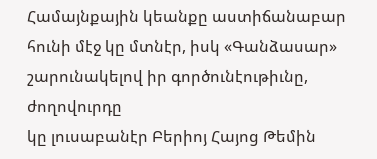Համայնքային կեանքը աստիճանաբար հունի մէջ կը մտնէր, իսկ «Գանձասար» շարունակելով իր գործունէութիւնը, ժողովուրդը
կը լուսաբանէր Բերիոյ Հայոց Թեմին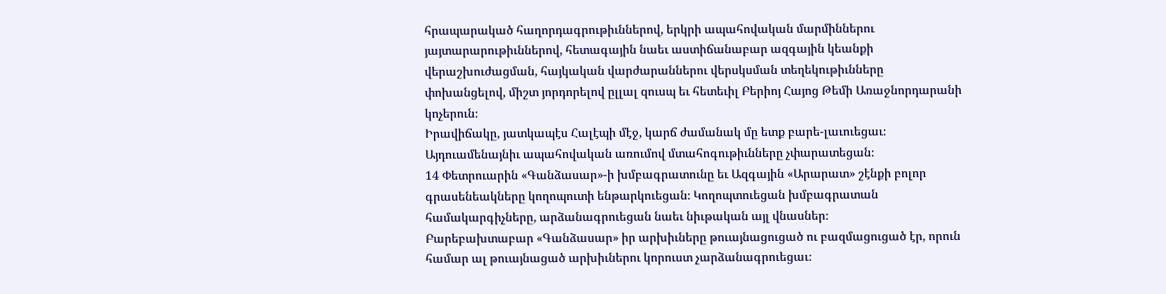հրապարակած հաղորդագրութիւններով, երկրի ապահովական մարմիններու յայտարարութիւններով, հետագային նաեւ աստիճանաբար ազգային կեանքի վերաշխուժացման, հայկական վարժարաններու վերսկսման տեղեկութիւնները փոխանցելով, միշտ յորդորելով ըլլալ զուսպ եւ հետեւիլ Բերիոյ Հայոց Թեմի Առաջնորդարանի կոչերուն։
Իրավիճակը, յատկապէս Հալէպի մէջ, կարճ ժամանակ մը ետք բարե-լաւուեցաւ։ Այդուամենայնիւ ապահովական առումով մտահոգութիւնները չփարատեցան։
14 Փետրուարին «Գանձասար»-ի խմբագրատունը եւ Ազգային «Արարատ» շէնքի բոլոր գրասենեակները կողոպուտի ենթարկուեցան։ Կողոպտուեցան խմբագրատան համակարգիչները, արձանագրուեցան նաեւ նիւթական այլ վնասներ։
Բարեբախտաբար «Գանձասար» իր արխիւները թուայնացուցած ու բազմացուցած էր, որուն համար ալ թուայնացած արխիւներու կորուստ չարձանագրուեցաւ։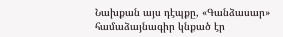Նախքան այս դէպքը, «Գանձասար» համաձայնագիր կնքած էր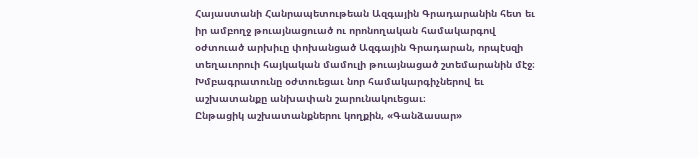Հայաստանի Հանրապետութեան Ազգային Գրադարանին հետ եւ իր ամբողջ թուայնացուած ու որոնողական համակարգով օժտուած արխիւը փոխանցած Ազգային Գրադարան, որպէսզի տեղաւորուի հայկական մամուլի թուայնացած շտեմարանին մէջ։
Խմբագրատունը օժտուեցաւ նոր համակարգիչներով եւ աշխատանքը անխափան շարունակուեցաւ։
Ընթացիկ աշխատանքներու կողքին, «Գանձասար»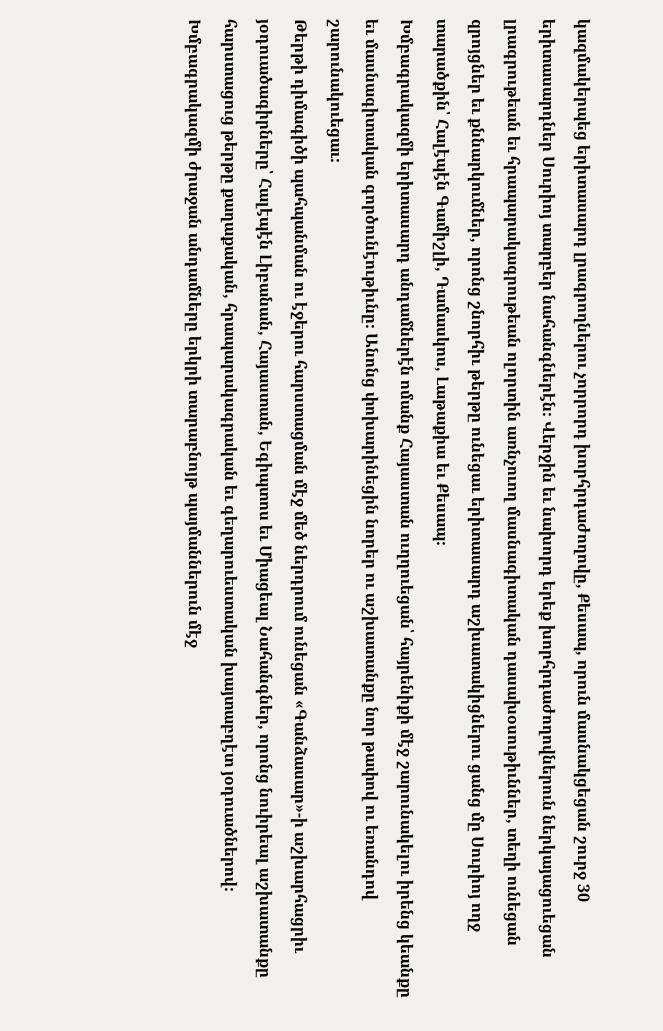կազմակերպեց երիտասարդ լրագրողներու չորրորդ խորհրդաժողովը, Քեսապ, որուն մասնակցեցան շուրջ 30 երիտասարդներ Սուրիոյ տարբեր նահանգներէն։ Վերջին եւ նախորդ երեք խորհրդաժողովներուն ներկայացուեցան լրագրութեան եւ հրապարակագրութեան ոլորտին առնչուող մասնագիտական դասախօսութիւններ, տեղի ունեցան զրոյցներ եւ քննարկումներ, որոնց շնորհիւ թերթը ունեցաւ երիտասարդ աշխատակիցներու ցանց մը Սուրիոյ ողջ տարածքին՝ Հալէպէն Գամիշլի, Դամասկոս, Լաթաքիա եւ Քեսապ։
Խմբագրակազմի երիտասարդ անդամներէն ոմանք Հայաստան ուղղուեցան՝ հայրենիքի մէջ շարունակելու իրենց կեանքը եւ մասնագիտական գործունէութիւնը։ Անոնց փոխարինեցին նորեր ու աշխատանքը նոր թափով ու եռանդով շարունակուեցաւ։
Թերթի դիմագիծի պահպանման ու էջերու հարստացման մէջ մեծ ներդրում ունեցան «Գանձասար»-ի աշխարհացրիւ յօդուածագիրները՝ Հալէպէն Լիբանան, Հայաստան, Եգիպտոս եւ Միացեալ Նահանգներ, որոնց նուիրեալ աշխատանքը հարստացուց թերթը քաղաքական, հրապարակագրական եւ գեղարուեստական խայտաբղէտ յօդուածներով։
Խմբագրակազմի ժրաջան անդամները երկրի տարաբնոյթ պայմաններուն մէջ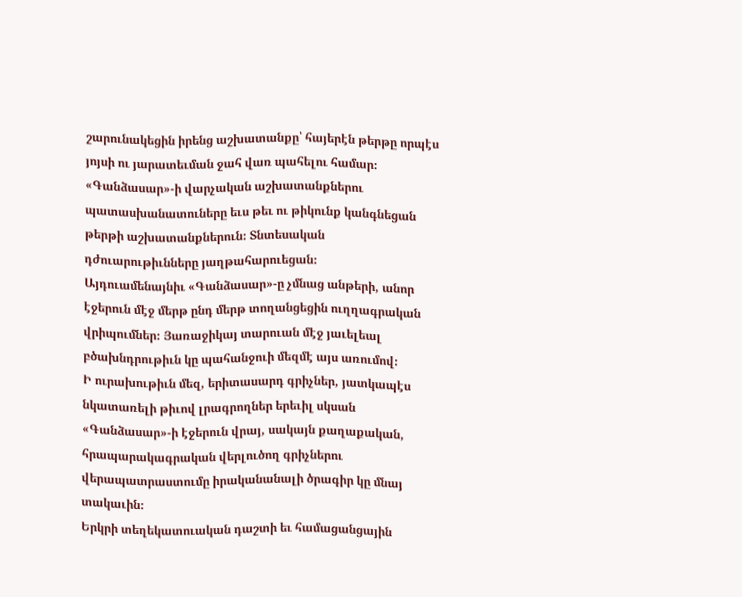շարունակեցին իրենց աշխատանքը՝ հայերէն թերթը որպէս յոյսի ու յարատեւման ջահ վառ պահելու համար։
«Գանձասար»-ի վարչական աշխատանքներու պատասխանատուները եւս թեւ ու թիկունք կանգնեցան թերթի աշխատանքներուն։ Տնտեսական դժուարութիւնները յաղթահարուեցան։
Այդուամենայնիւ «Գանձասար»-ը չմնաց անթերի, անոր էջերուն մէջ մերթ ընդ մերթ տողանցեցին ուղղագրական վրիպումներ։ Յառաջիկայ տարուան մէջ յաւելեալ բծախնդրութիւն կը պահանջուի մեզմէ այս առումով։
Ի ուրախութիւն մեզ, երիտասարդ գրիչներ, յատկապէս նկատառելի թիւով լրագրողներ երեւիլ սկսան «Գանձասար»-ի էջերուն վրայ, սակայն քաղաքական, հրապարակագրական վերլուծող գրիչներու վերապատրաստումը իրականանալի ծրագիր կը մնայ տակաւին։
Երկրի տեղեկատուական դաշտի եւ համացանցային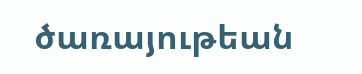ծառայութեան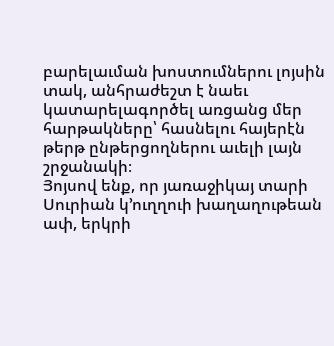բարելաւման խոստումներու լոյսին տակ, անհրաժեշտ է նաեւ կատարելագործել առցանց մեր հարթակները՝ հասնելու հայերէն թերթ ընթերցողներու աւելի լայն շրջանակի։
Յոյսով ենք, որ յառաջիկայ տարի Սուրիան կ’ուղղուի խաղաղութեան ափ, երկրի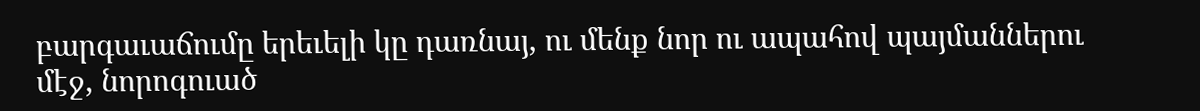բարգաւաճումը երեւելի կը դառնայ, ու մենք նոր ու ապահով պայմաններու մէջ, նորոգուած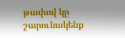թափով կը շարունակենք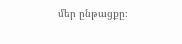մեր ընթացքը։